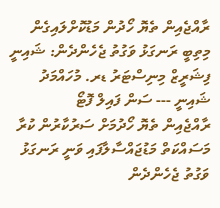ރާއްޖެއިން ތެޔޮ ހޯދުން މަޑުކޮށްލައިގެން މިތިބީ ރަނގަޅު ވަގުތު ޖެހެންދެން: ޝައިނީ
ފިޝަރީޒް މިނިސްޓަރު ޑރ. މުހައްމަދު ޝައިނީ --- ސަން ފައިލް ފޮޓޯ
ރާއްޖެއިން ތެޔޮ ހޯދުމަށް ސަރުކާރުން ކުރާ މަސައްކަތް މަޑުޖައްސާލާފައި ވަނީ ރަނގަޅު ވަގުތު ޖެހެންދެން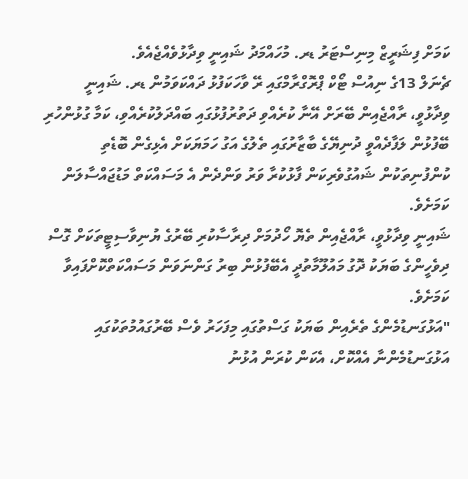ކަމަށް ފިޝަރީޒް މިނިސްޓަރު ޑރ. މުހައްމަދު ޝައިނީ ވިދާޅުވެއްޖެއެވެ.
ޗެނަލް 13ގެ ނިއުސް ޓޯކް ޕްރޮގްރާމްގައި ރޭ ވާހަކަފުޅު ދައްކަވަމުން ޑރ. ޝައިނީ ވިދާޅުވީ، ރާއްޖެއިން ބޭރަށް އޭނާ ކުރެއްވި ދަތުރުފުޅުގައި ބައްދަލުކުރެއްވި، ކަމާ ގުޅުންހުރި ބޭފުޅުން ލަފާދެއްވީ ދުނިޔޭގެ ބާޒާރުގައި ތެލުގެ އަގު ހަމަޔަކަށް އެޅިގެން ބޮޑެތި ކުންފުނިތަކުން ޝައުގުވެރިކަން ފާޅުކުރާ ވަރު ވަންދެން އެ މަސައްކަތް މަޑުޖައްސާލަން ކަމަށެވެ.
ޝައިނީ ވިދާޅުވީ، ރާއްޖެއިން ތެޔޮ ހޯދުމަށް ދިރާސާކުރި ބޭރުގެ ޔުނިވާސިޓީތަކަށް ގޮސް ދިވެހީންގެ ބަޔަކު ދޮގު މައުލޫމާތުދީ އެބޭފުޅުން ބިރު ގަންނަވަން މަސައްކަތްކޮށްފައިވާ ކަމަށެވެ.
"އަޅުގަނޑުމެންގެ ތެރެއިން ބަޔަކު ގަސްތުގައި މިފަހަރު ވެސް ބޭރުގައުމުތަކުގައި އަޅުގަނޑުމެންނާ އެއްކޮށް، އެކަން ކުރަން އުޅުނު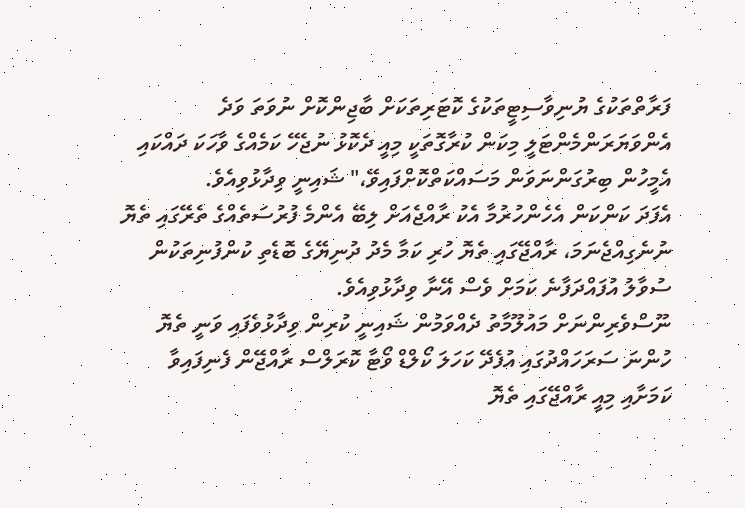ފަރާތްތަކުގެ ޔުނިވާސިޓީތަކުގެ ކޮޓަރިތަކަށް ބާޖިންކޮށް ނުވަތަ ވަދެ އެންވަޔަރަންމެންޓަލީ މިކަން ކުރާގޮތަކީ މިއީ ދެކޮޅު ނުޖެހޭ ކަމެއްގެ ވާހަކަ ދައްކައި އެމީހުން ބިރުގަންނަވަން މަސައްކަތްކޮށްފައިވޭ،" ޝައިނީ ވިދާޅުވިއެވެ.
އެފަދަ ކަންކަން އެހެންހުރުމާ އެކު ރާއްޖެއަށް ލިބޭ އެންމެ ފުރުސަތެއްގެ ތެރޭގައި ތެޔޮ ނުނެގިއްޖެނަމަ، ރާއްޖޭގައި ތެޔޮ ހުރި ކަމާ މެދު ދުނިޔޭގެ ބޮޑެތި ކުންފުނިތަކުން ސުވާލު އުފައްދަފާނެ ކަމަށް ވެސް އޭނާ ވިދާޅުވިއެވެ.
ނޫސްވެރިންނަށް މައުލޫމާތު ދެއްވަމުން ޝައިނީ ކުރިން ވިދާޅުވެފައި ވަނީ ތެޔޮ ހުންނަ ސަރަހައްދުގައި އުފެދޭ ކަހަލަ ކޯލްޑް ވޯޓާ ކޮރަލްސް ރާއްޖޭން ފެނިފައިވާ ކަމަށާއި މިއީ ރާއްޖޭގައި ތެޔޮ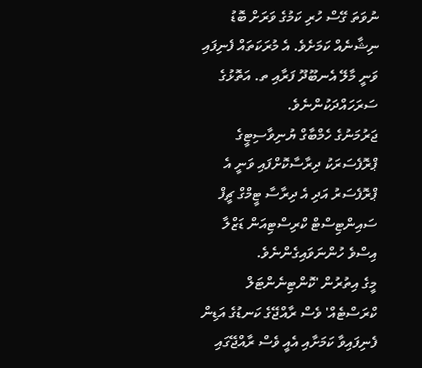ނުވަތަ ގޭސް ހުރި ކަމުގެ ވަރަށް ބޮޑު ނިޝާނެއް ކަމަށެވެ. އެ މުރަކަތައް ފެނިފައި ވަނީ މާލޭ އެނބޫދޫ ފަރާއި ތ. އަތޮޅުގެ ސަރަހައްދަކުންނެވެ.
ޖަރުމަނުގެ ހެމްބާގް ޔުނިވާސިޓީގެ ޕްރޮފެސަރަކު ދިރާސާކޮށްފައި ވަނީ އެ ޕްރޮފެސަރު އަދި އެ ދިރާސާ ޓީމްގް ޗީފް ސައިންޓިސްޓް ކްރިސްޓިއަން ޑަޒްލާ އިސްވެ ހުންނަވައިގެންނެވެ.
މީގެ އިތުރުން 'ކޮންޓިނެންޓަލް ކްރަސްޓެއް' ވެސް ރާއްޖޭގެ ކަނޑުގެ އަޑިން ފެނިފައިވާ ކަމަށާއި އެއީ ވެސް ރާއްޖޭގައި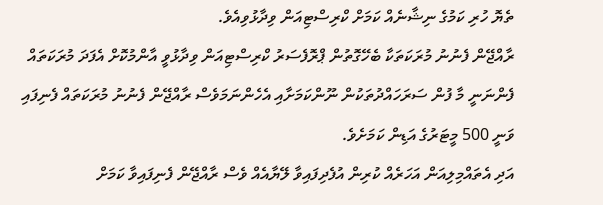ތެޔޮ ހުރި ކަމުގެ ނިޝާނެއް ކަމަށް ކްރިސްޓިއަން ވިދާޅުވިއެވެ.
ރާއްޖޭން ފެނުނު މުރަކަތަކާ ބެހޭގޮތުން ޕްރޮފެސަރު ކްރިސްޓިއަން ވިދާޅުވީ އާންމުކޮށް އެފަދަ މުރަކަތައް ފެންނަނީ މާ ފުން ސަރަހައްދުތަކުން ނޫންކަމަށާއި އެހެންނަމަވެސް ރާއްޖޭން ފެނުނު މުރަކަތައް ފެނިފައި ވަނީ 500 މީޓަރުގެ އަޑިން ކަމަށެވެ.
އަދި އެތައްމިލިއަން އަހަރެއް ކުރިން އުފެދިފައިވާ ލޭޔާއެއް ވެސް ރާއްޖޭން ފެނިފައިވާ ކަމަށް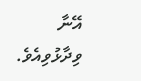އޭނާ ވިދާޅުވިއެވެ.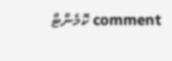comment ކޮމެންޓް